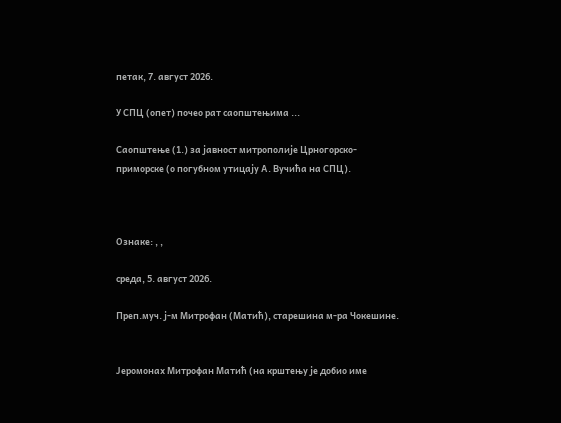петак, 7. август 2026.

У СПЦ (опет) почео рат саопштењима ...

Саопштење (1.) за јавност митрополије Црногорско-приморске (о погубном утицају А. Вучића на СПЦ).



Ознаке: , ,

среда, 5. август 2026.

Преп.муч. ј-м Митрофан (Матић), старешина м-ра Чокешине.


Јеромонах Митрофан Матић (на крштењу је добио име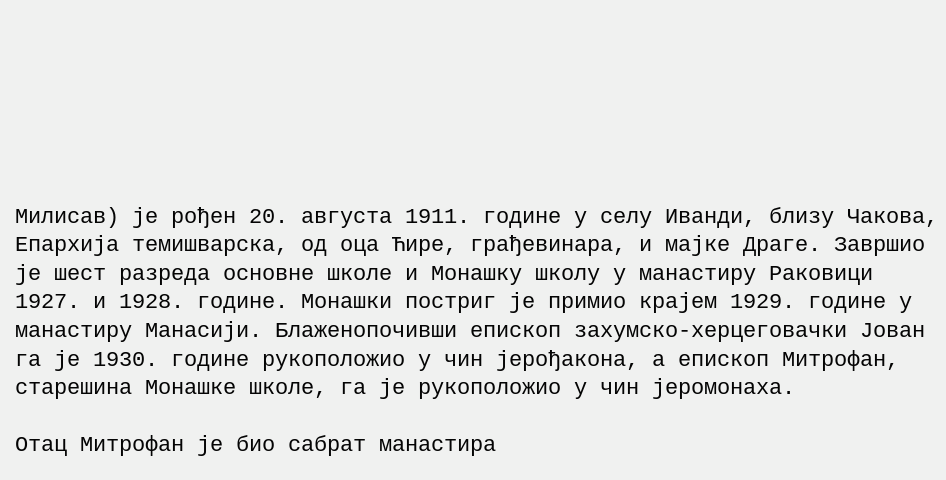Милисав) је рођен 20. августа 1911. године у селу Иванди, близу Чакова, Епархија темишварска, од оца Ћире, грађевинара, и мајке Драге. Завршио је шест разреда основне школе и Монашку школу у манастиру Раковици 1927. и 1928. године. Монашки постриг је примио крајем 1929. године у манастиру Манасији. Блаженопочивши епископ захумско-херцеговачки Јован га је 1930. године рукоположио у чин јерођакона, а епископ Митрофан, старешина Монашке школе, га је рукоположио у чин јеромонаха.

Отац Митрофан је био сабрат манастира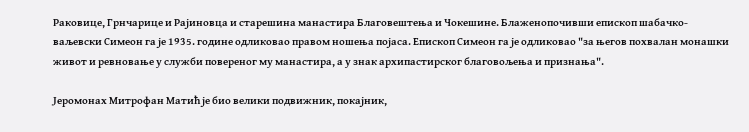Раковице, Грнчарице и Рајиновца и старешина манастира Благовештења и Чокешине. Блаженопочивши епископ шабачко-ваљевски Симеон га је 1935. године одликовао правом ношења појаса. Епископ Симеон га је одликовао "за његов похвалан монашки живот и ревновање у служби повереног му манастира, а у знак архипастирског благовољења и признања".

Јеромонах Митрофан Матић је био велики подвижник, покајник,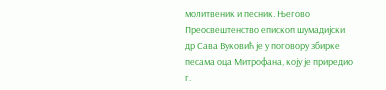молитвеник и песник. Његово Преосвештенство епископ шумадијски др Сава Вуковић је у поговору збирке песама оца Митрофана, коју је приредио г.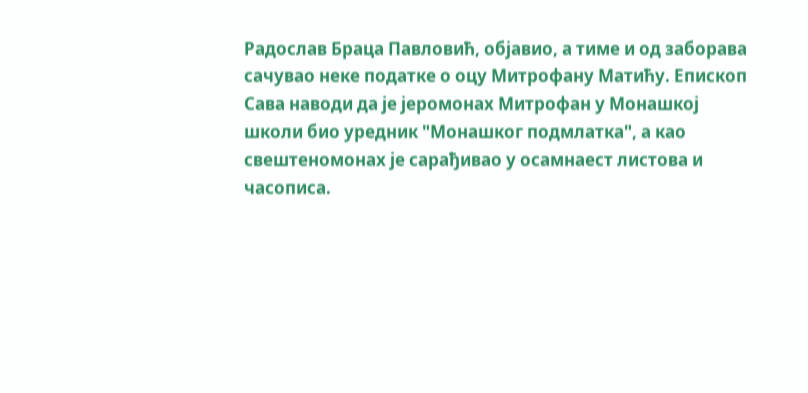Радослав Браца Павловић, објавио, а тиме и од заборава сачувао неке податке о оцу Митрофану Матићу. Епископ Сава наводи да је јеромонах Митрофан у Монашкој школи био уредник "Монашког подмлатка", а као свештеномонах је сарађивао у осамнаест листова и часописа.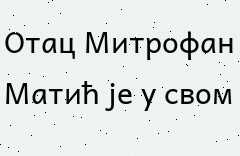Отац Митрофан Матић је у свом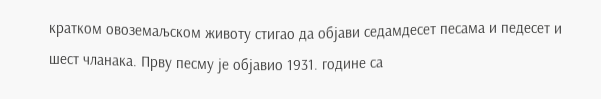кратком овоземаљском животу стигао да објави седамдесет песама и педесет и шест чланака. Прву песму је објавио 1931. године са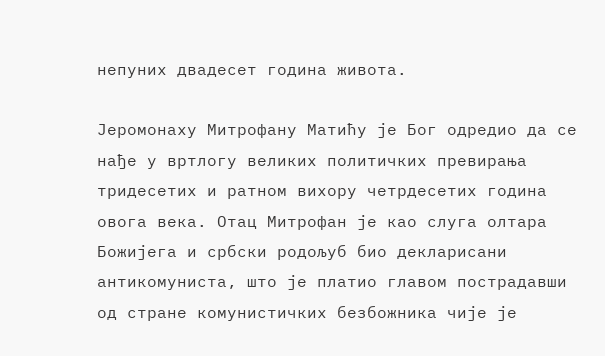непуних двадесет година живота.

Јеромонаху Митрофану Матићу је Бог одредио да се нађе у вртлогу великих политичких превирања тридесетих и ратном вихору четрдесетих година овога века. Отац Митрофан је као слуга олтара Божијега и србски родољуб био декларисани антикомуниста, што је платио главом пострадавши од стране комунистичких безбожника чије је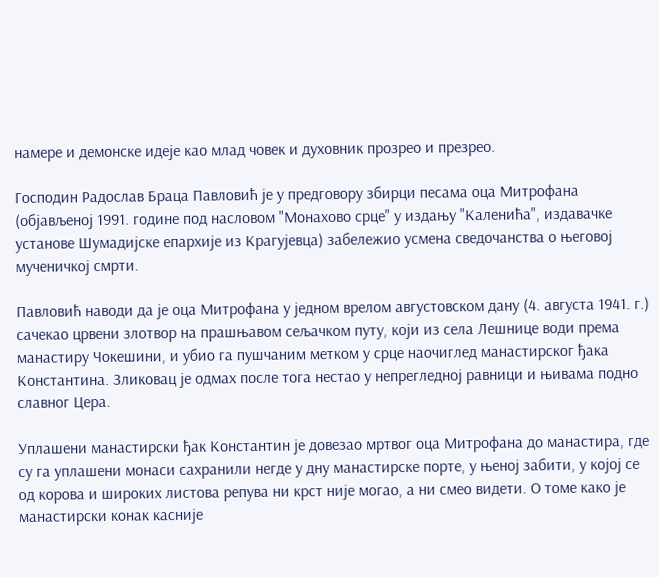намере и демонске идеје као млад човек и духовник прозрео и презрео.

Господин Радослав Браца Павловић је у предговору збирци песама оца Митрофана (објављеној 1991. године под насловом "Монахово срце" у издању "Каленића", издавачке установе Шумадијске епархије из Крагујевца) забележио усмена сведочанства о његовој мученичкој смрти.

Павловић наводи да је оца Митрофана у једном врелом августовском дану (4. августа 1941. г.) сачекао црвени злотвор на прашњавом сељачком путу, који из села Лешнице води према манастиру Чокешини, и убио га пушчаним метком у срце наочиглед манастирског ђака Константина. Зликовац је одмах после тога нестао у непрегледној равници и њивама подно славног Цера.

Уплашени манастирски ђак Константин је довезао мртвог оца Митрофана до манастира, где су га уплашени монаси сахранили негде у дну манастирске порте, у њеној забити, у којој се од корова и широких листова репува ни крст није могао, а ни смео видети. О томе како је манастирски конак касније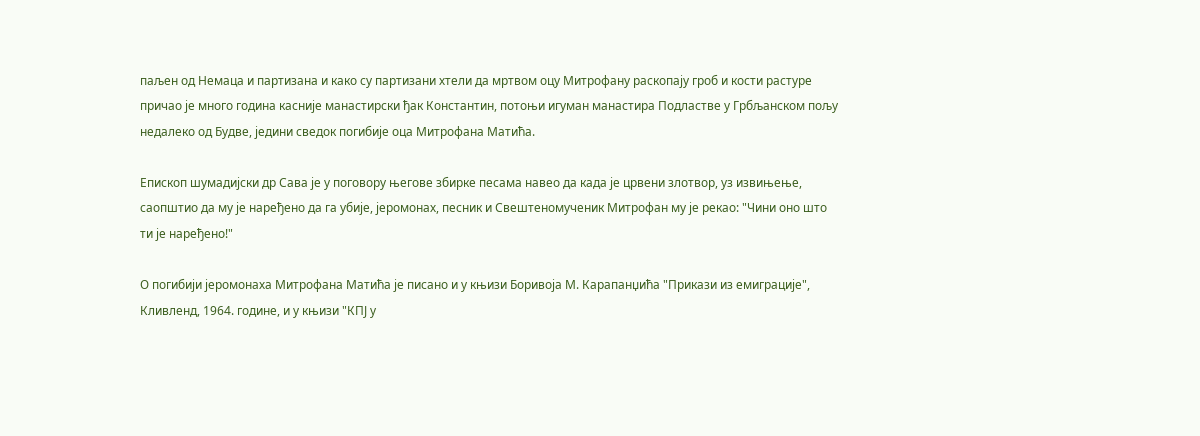паљен од Немаца и партизана и како су партизани хтели да мртвом оцу Митрофану раскопају гроб и кости растуре причао је много година касније манастирски ђак Константин, потоњи игуман манастира Подластве у Грбљанском пољу недалеко од Будве, једини сведок погибије оца Митрофана Матића.

Епископ шумадијски др Сава је у поговору његове збирке песама навео да када је црвени злотвор, уз извињење, саопштио да му је наређено да га убије, јеромонах, песник и Свештеномученик Митрофан му је рекао: "Чини оно што ти је наређено!"

О погибији јеромонаха Митрофана Матића је писано и у књизи Боривоја М. Карапанџића "Прикази из емиграције", Кливленд, 1964. године, и у књизи "КПЈ у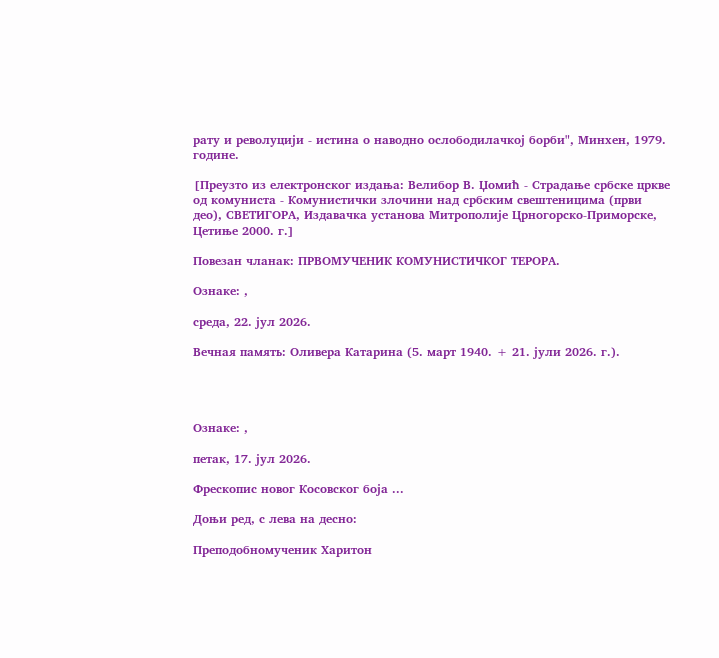рату и револуцији - истина о наводно ослободилачкој борби", Минхен, 1979. године.

[Преузто из електронског издања: Велибор В. Џомић - Страдање србске цркве од комуниста - Комунистички злочини над србским свештеницима (први део), СВЕТИГОРА, Издавачка установа Митрополије Црногорско-Приморске, Цетиње 2000. г.]

Повезан чланак: ПРВОМУЧЕНИК КОМУНИСТИЧКОГ ТЕРОРА.

Ознаке: ,

среда, 22. јул 2026.

Вечная память: Оливера Катарина (5. март 1940. + 21. јули 2026. г.).




Ознаке: ,

петак, 17. јул 2026.

Фрескопис новог Косовског боја ...

Доњи ред, с лева на десно:

Преподобномученик Харитон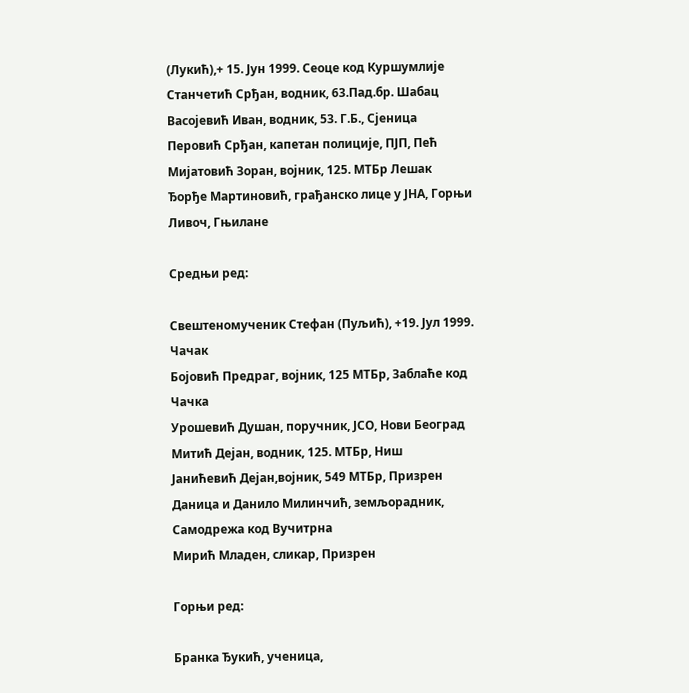(Лукић),+ 15. Јун 1999. Сеоце код Куршумлије
Станчетић Срђан, водник, 63.Пад.бр. Шабац
Васојевић Иван, водник, 53. Г.Б., Сјеница
Перовић Срђан, капетан полиције, ПЈП, Пећ
Мијатовић Зоран, војник, 125. МТБр Лешак
Ђорђе Мартиновић, грађанско лице у ЈНА, Горњи Ливоч, Гњилане

Средњи ред:

Свештеномученик Стефан (Пуљић), +19. Јул 1999. Чачак
Бојовић Предраг, војник, 125 МТБр, Заблаће код Чачка
Урошевић Душан, поручник, ЈСО, Нови Београд
Митић Дејан, водник, 125. МТБр, Ниш
Јанићевић Дејан,војник, 549 МТБр, Призрен
Даница и Данило Милинчић, земљорадник, Самодрежа код Вучитрна
Мирић Младен, сликар, Призрен

Горњи ред:

Бранка Ђукић, ученица,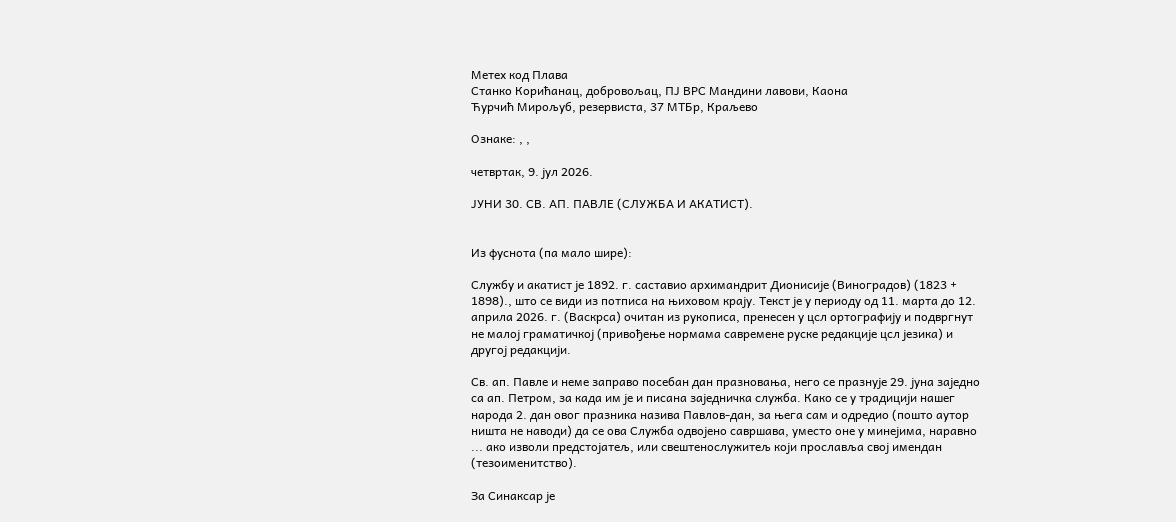Метех код Плава
Станко Корићанац, добровољац, ПЈ ВРС Мандини лавови, Каона
Ћурчић Мирољуб, резервиста, 37 МТБр, Краљево

Ознаке: , ,

четвртак, 9. јул 2026.

ЈУНИ 30. СВ. АП. ПАВЛЕ (СЛУЖБА И АКАТИСТ).


Из фуснота (па мало шире):

Службу и акатист је 1892. г. саставио архимандрит Дионисије (Виноградов) (1823 + 1898)., што се види из потписа на њиховом крају. Текст је у периоду од 11. марта до 12. априла 2026. г. (Васкрса) очитан из рукописа, пренесен у цсл ортографију и подвргнут не малој граматичкој (привођење нормама савремене руске редакције цсл језика) и другој редакцији.

Св. ап. Павле и неме заправо посебан дан празновања, него се празнује 29. јуна заједно са ап. Петром, за када им је и писана заједничка служба. Како се у традицији нашег народа 2. дан овог празника назива Павлов-дан, за њега сам и одредио (пошто аутор ништа не наводи) да се ова Служба одвојено савршава, уместо оне у минејима, наравно ... ако изволи предстојатељ, или свештенослужитељ који прославља свој имендан (тезоименитство).

За Синаксар је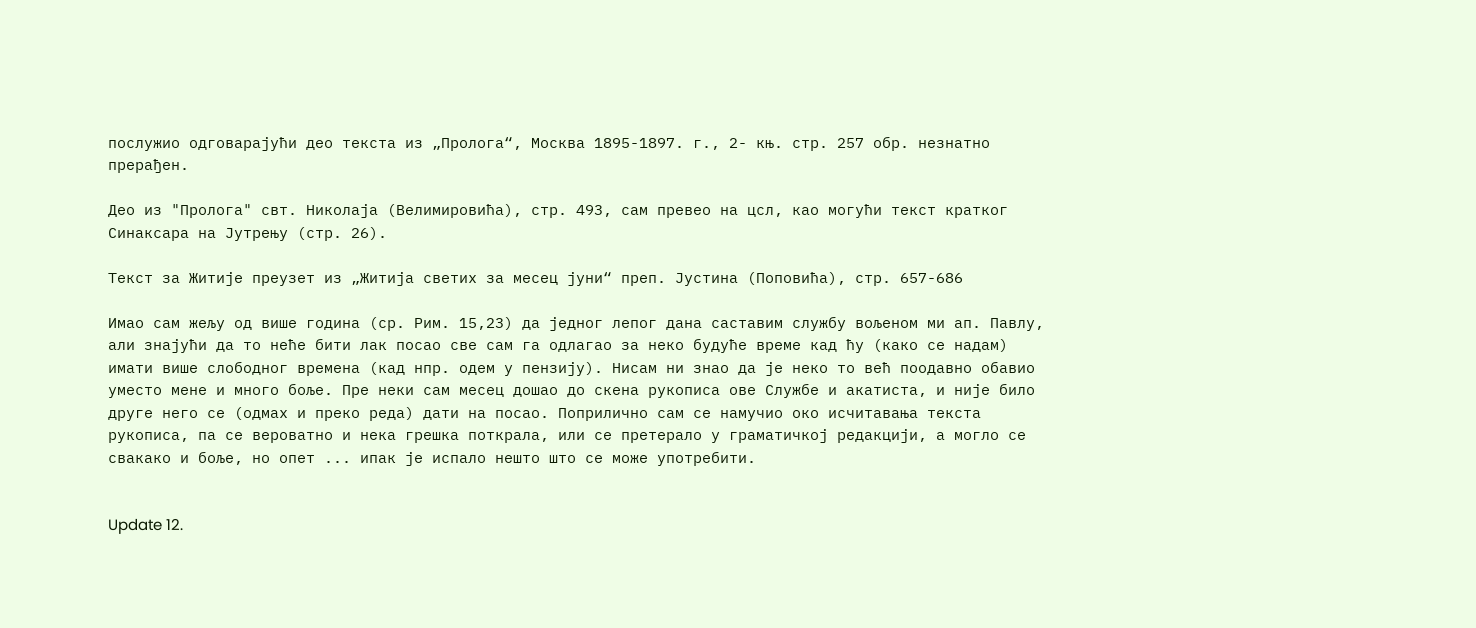послужио одговарајући део текста из „Пролога“, Москва 1895-1897. г., 2- књ. стр. 257 обр. незнатно прерађен.

Део из "Пролога" свт. Николаја (Велимировића), стр. 493, сам превео на цсл, као могући текст кратког Синаксара на Јутрењу (стр. 26).

Текст за Житије преузет из „Житија светих за месец јуни“ преп. Јустина (Поповића), стр. 657-686

Имао сам жељу од више година (ср. Рим. 15,23) да једног лепог дана саставим службу вољеном ми ап. Павлу, али знајући да то неће бити лак посао све сам га одлагао за неко будуће време кад ћу (како се надам) имати више слободног времена (кад нпр. одем у пензију). Нисам ни знао да је неко то већ поодавно обавио уместо мене и много боље. Пре неки сам месец дошао до скена рукописа ове Службе и акатиста, и није било друге него се (одмах и преко реда) дати на посао. Поприлично сам се намучио око исчитавања текста рукописа, па се вероватно и нека грешка поткрала, или се претерало у граматичкој редакцији, а могло се свакако и боље, но опет ... ипак је испало нешто што се може употребити.


Update 12.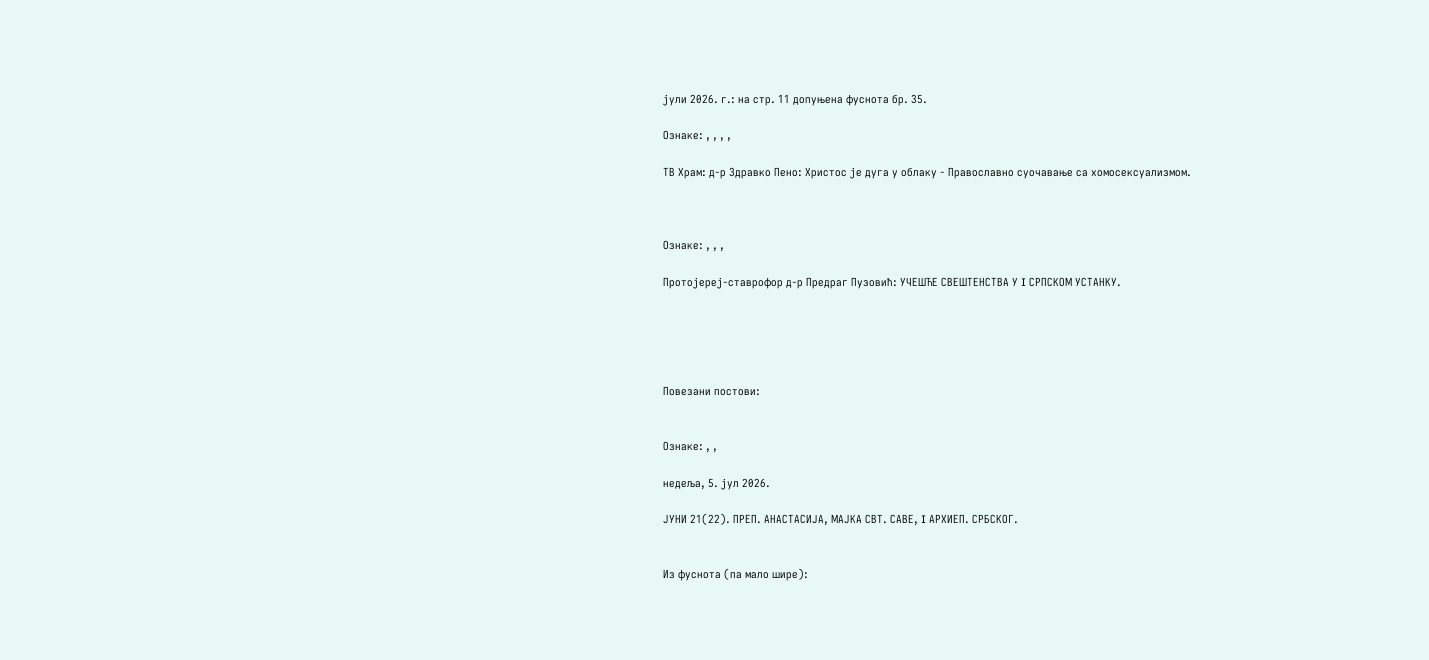јули 2026. г.: на стр. 11 допуњена фуснота бр. 35.

Ознаке: , , , ,

ТВ Храм: д-р Здравко Пено: Христос је дуга у облаку - Православно суочавање са хомосексуализмом.



Ознаке: , , ,

Протојереј-ставрофор д-р Предраг Пузовић: УЧЕШЋЕ СВЕШТЕНСТВА У I СРПСКОМ УСТАНКУ.





Повезани постови:


Ознаке: , ,

недеља, 5. јул 2026.

ЈУНИ 21(22). ПРЕП. АНАСТАСИЈА, МАЈКА СВТ. САВЕ, I АРХИЕП. СРБСКОГ.


Из фуснота (па мало шире):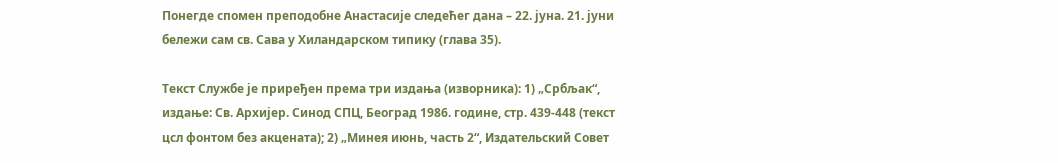Понегде спомен преподобне Анастасије следећег дана – 22. jуна. 21. јуни бележи сам св. Сава у Хиландарском типику (глава 35).

Текст Службе је приређен према три издања (изворника): 1) „Србљак“, издање: Св. Архијер. Синод СПЦ, Београд 1986. године, стр. 439-448 (текст цсл фонтом без акцената); 2) „Минея июнь, часть 2“, Издательский Совет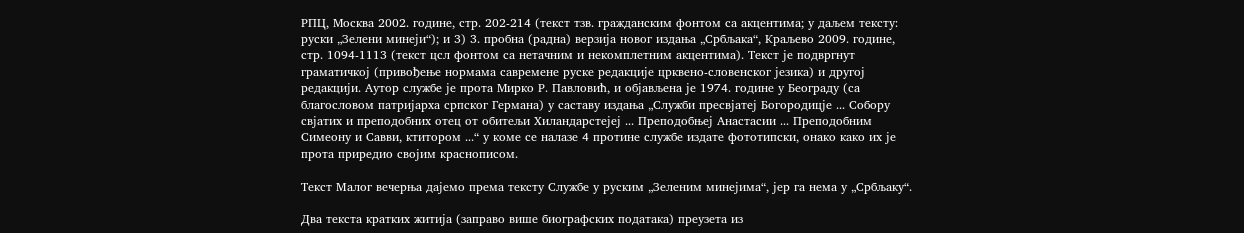РПЦ, Москва 2002. године, стр. 202-214 (текст тзв. гражданским фонтом са акцентима; у даљем тексту: руски „Зелени минеји“); и 3) 3. пробна (радна) верзија новог издања „Србљака“, Краљево 2009. године, стр. 1094-1113 (текст цсл фонтом са нетачним и некомплетним акцентима). Текст је подвргнут граматичкој (привођење нормама савремене руске редакције црквено-словенског језика) и другој редакцији. Аутор службе је прота Мирко Р. Павловић, и објављена је 1974. године у Београду (са благословом патријарха српског Германа) у саставу издања „Служби пресвјатеј Богородицје ... Собору свјатих и преподобних отец от обитељи Хиландарстејеј ... Преподобњеј Анастасии ... Преподобним Симеону и Савви, ктитором ...“ у коме се налазе 4 протине службе издате фототипски, онако како их је прота приредио својим краснописом.

Текст Mалог вечерња дајемо према тексту Службе у руским „Зеленим минејима“, јер га нема у „Србљаку“.

Два текста кратких житија (заправо више биографских података) преузета из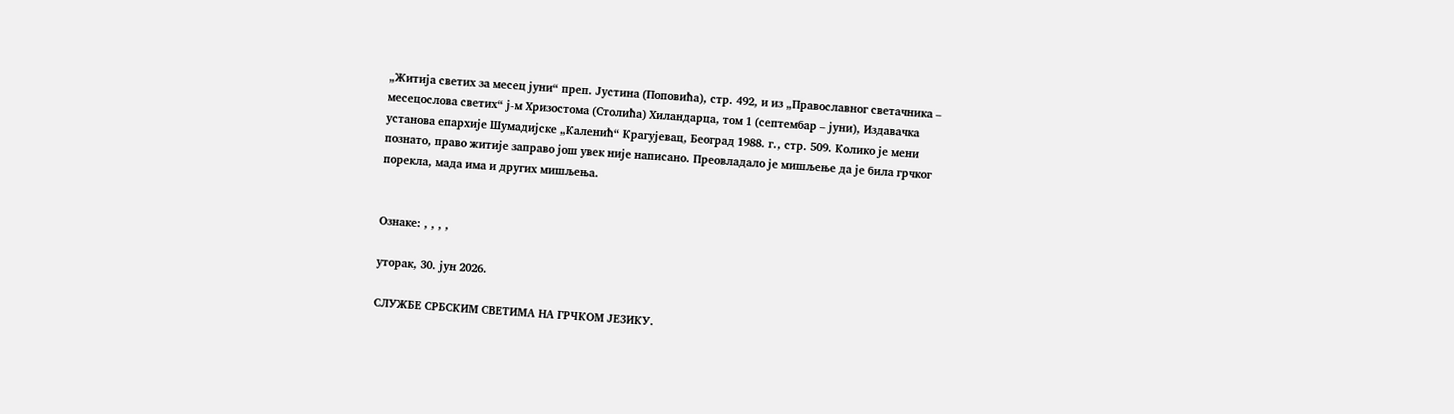„Житија светих за месец јуни“ преп. Јустина (Поповића), стр. 492, и из „Православног светачника – месецослова светих“ ј-м Хризостома (Столића) Хиландарца, том 1 (септембар – јуни), Издавачка установа епархије Шумадијске „Каленић“ Крагујевац, Београд 1988. г., стр. 509. Колико је мени познато, право житије заправо још увек није написано. Преовладало је мишљење да је била грчког порекла, мада има и других мишљења.


Ознаке: , , , ,

уторак, 30. јун 2026.

СЛУЖБЕ СРБСКИМ СВЕТИМА НА ГРЧКОМ ЈЕЗИКУ.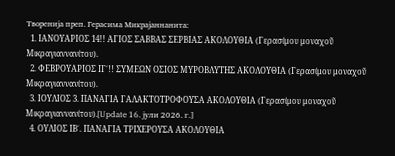Творенија преп. Герасима Микрајаннанита:
  1. ΙΑΝΟΥΑΡΙΟΣ 14!! ΑΓΙΟΣ ΣΑΒΒΑΣ ΣΕΡΒΙΑΣ ΑΚΟΛΟΥΘΙΑ (Γερασίμου μοναχοῦ Μικραγιαννανίτου).
  2. ΦΕΒΡΟΥΑΡΙΟΣ ΙΓ΄!! ΣΥΜΕΩΝ ΟΣΙΟΣ ΜΥΡΟΒΛΥΤΗΣ ΑΚΟΛΟΥΘΙΑ (Γερασίμου μοναχοῦ Μικραγιαννανίτου).
  3. ΙΟΥΛΙΟΣ 3. ΠΑΝΑΓΙΑ ΓΑΛΑΚΤΟΤΡΟΦΟΥΣΑ ΑΚΟΛΟΥΘΙΑ (Γερασίμου μοναχοῦ Μικραγιαννανίτου).[Update 16. јули 2026. г.]
  4. ΟΥΛΙΟΣ ΙΒ΄. ΠΑΝΑΓΙΑ ΤΡΙΧΕΡΟΥΣΑ ΑΚΟΛΟΥΘΙΑ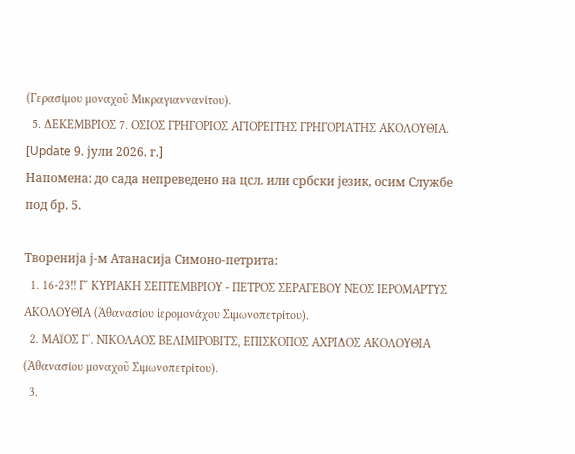(Γερασίμου μοναχοῦ Μικραγιαννανίτου).
  5. ΔΕΚΕΜΒΡΙΟΣ 7. ΟΣΙΟΣ ΓΡΗΓΟΡΙΟΣ ΑΓΙΟΡΕΙΤΗΣ ΓΡΗΓΟΡΙΑΤΗΣ ΑΚΟΛΟΥΘΙΑ. [Update 9. јули 2026. г.]
Напомена: до сада непреведено на цсл. или србски језик, осим Службе под бр. 5.

Творенија ј-м Атанасија Симоно-петрита:
  1. 16-23!! Γ΄ ΚΥΡΙΑΚΗ ΣΕΠΤΕΜΒΡΙΟΥ - ΠΕΤΡΟΣ ΣΕΡΑΓΕΒΟΥ ΝΕΟΣ ΙΕΡΟΜΑΡΤΥΣ ΑΚΟΛΟΥΘΙΑ (Ἀθανασίου ἱερομονάχου Σιμωνοπετρίτου).
  2. ΜΑΪΟΣ Γ΄. ΝΙΚΟΛΑΟΣ ΒΕΛΙΜΙΡΟΒΙΤΣ, ΕΠΙΣΚΟΠΟΣ ΑΧΡΙΔΟΣ ΑΚΟΛΟΥΘΙΑ (Ἀθανασίου μοναχοῦ Σιμωνοπετρίτου).
  3.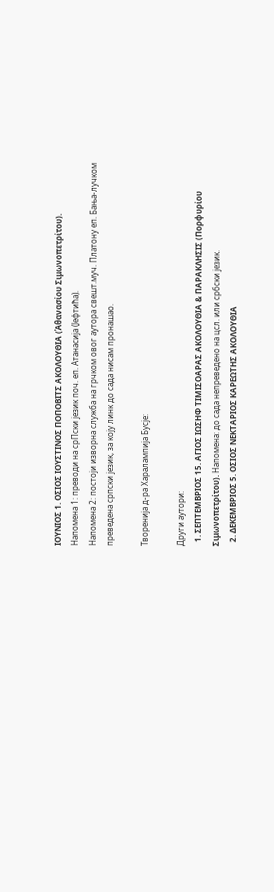ΙΟΥΝΙΟΣ 1. ΟΣΙΟΣ ΙΟΥΣΤΙΝΟΣ ΠΟΠΟΒΙΤΣ ΑΚΟΛΟΥΘΙΑ (Ἀθανασίου Σιμωνοπετρίτου).
Напомена 1: преводи на срПски језик поч. еп. Атанасија (Јефтића).
Напомена 2: постоји изворна служба на грчком овог аутора свешт.муч. Платону еп. Бања-лучком преведена српски језик, за коју линк до сада нисам пронашао.

Творенија д-ра Харалампија Бусје:

Други аутори:
  1. ΣΕΠΤΕΜΒΡΙΟΣ 15. ΑΓΙΟΣ ΙΩΣΗΦ ΤΙΜΙΣΟΑΡΑΣ ΑΚΟΛΟΥΘΙΑ & ΠΑΡΑΚΛΗΣΙΣ (Πορφυρίου Σιμωνοπετρίτου). Напомена: до сада непреведено на цсл. или србски језик.
  2. ΔΕΚΕΜΒΡΙΟΣ 5. ΟΣΙΟΣ ΝΕΚΤΑΡΙΟΣ ΚΑΡΕΩΤΗΣ ΑΚΟΛΟΥΘΙΑ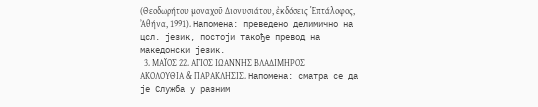(Θεοδωρήτου μοναχοῦ Διονυσιάτου, ἐκδόσεις Ἑπτάλοφος, Ἀθήνα, 1991). Напомена: преведено делимично на цсл. језик, постоји такође превод на македонски језик.
  3. ΜΑΪΟΣ 22. ΑΓΙΟΣ ΙΩΑΝΝΗΣ ΒΛΑΔΙΜΗΡΟΣ ΑΚΟΛΟΥΘΙΑ & ΠΑΡΑΚΛΗΣΙΣ. Напомена: сматра се да је Служба у разним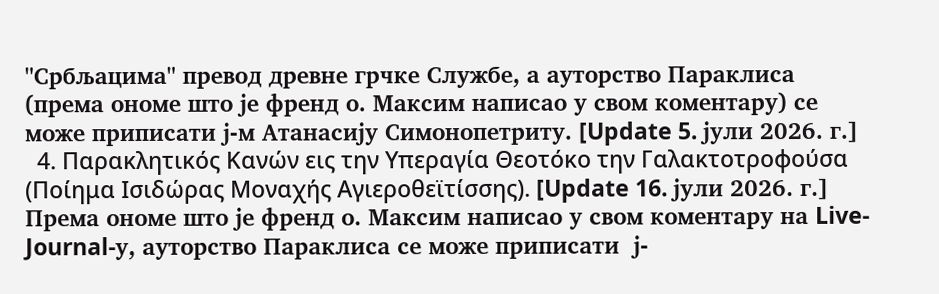"Србљацима" превод древне грчке Службе, а ауторство Параклиса (према ономе што је френд о. Максим написао у свом коментару) се може приписати ј-м Атанасију Симонопетриту. [Update 5. јули 2026. г.]
  4. Παρακλητικός Κανών εις την Υπεραγία Θεοτόκο την Γαλακτοτροφούσα (Ποίημα Ισιδώρας Μοναχής Αγιεροθεϊτίσσης). [Update 16. јули 2026. г.]
Према ономе што је френд о. Максим написао у свом коментару на Live-Journal-у, ауторство Параклиса се може приписати  ј-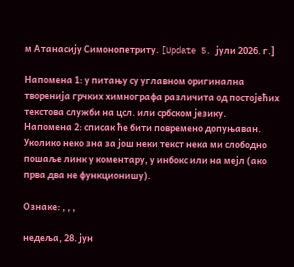м Атанасију Симонопетриту. [Update 5. јули 2026. г.]

Напомена 1: у питању су углавном оригинална творенија грчких химнографа различита од постојећих текстова служби на цсл. или србском језику.
Напомена 2: списак ће бити повремено допуњаван. Уколико неко зна за још неки текст нека ми слободно пошаље линк у коментару, у инбокс или на мејл (ако прва два не функционишу).

Ознаке: , , ,

недеља, 28. јун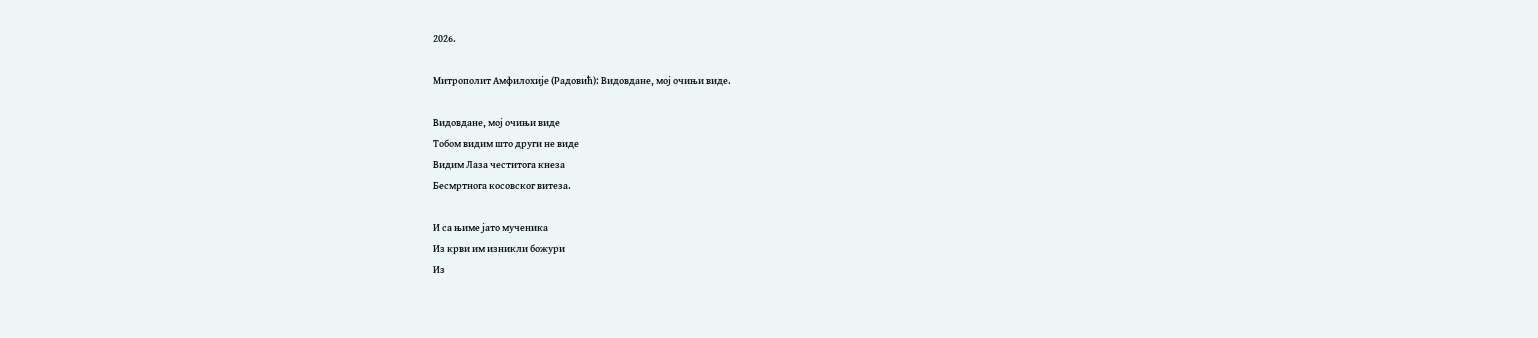2026.

Митрополит Амфилохије (Радовић): Видовдане, мој очињи виде.

Видовдане, мој очињи виде
Тобом видим што други не виде
Видим Лаза честитога кнеза
Бесмртнога косовског витеза.

И са њиме јато мученика
Из крви им изникли божури
Из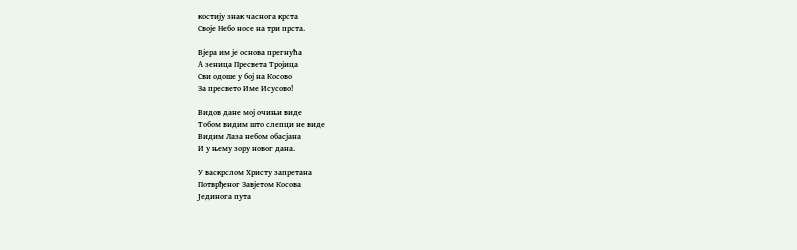костију знак часнога крста
Своје Небо носе на три прста.

Вјера им је основа прегнућа
А зеница Пресвета Тројица
Сви одоше у бој на Косово
За пресвето Име Исусово!

Видов дане мој очињи виде
Тобом видим што слепци не виде
Видим Лаза небом обасјана
И у њему зору новог дана.

У васкрслом Христу запретана
Потврђеног Завјетом Косова
Јединога пута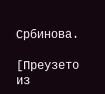Србинова.

[Преузето из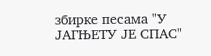збирке песама "У ЈАГЊЕТУ ЈЕ СПАС"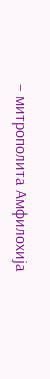– митрополита Амфилохија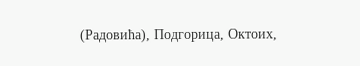(Радовића), Подгорица, Октоих,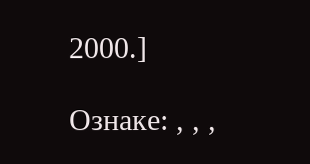2000.]

Ознаке: , , ,